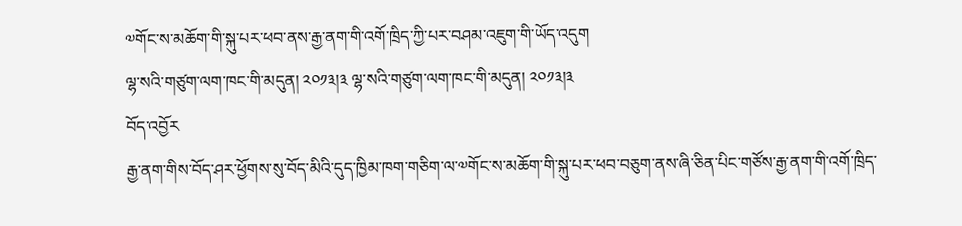༧གོང་ས་མཆོག་གི་སྐུ་པར་ཕབ་ནས་རྒྱ་ནག་གི་འགོ་ཁྲིད་ཀྱི་པར་བཤམ་འཇུག་གི་ཡོད་འདུག
ལྷ་སའི་གཙུག་ལག་ཁང་གི་མདུན། ༢༠༡༣།༣ ལྷ་སའི་གཙུག་ལག་ཁང་གི་མདུན། ༢༠༡༣།༣
བོད་འབྱོར
རྒྱ་ནག་གིས་བོད་ཤར་ཕྱོགས་སུ་བོད་མིའི་དུད་ཁྱིམ་ཁག་གཅིག་ལ་༧གོང་ས་མཆོག་གི་སྐུ་པར་ཕབ་བཅུག་ནས་ཞི་ཅིན་པིང་གཙོས་རྒྱ་ནག་གི་འགོ་ཁྲིད་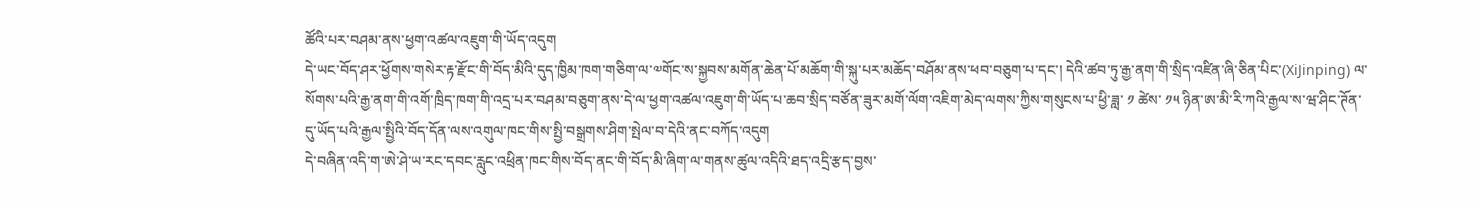ཚོའི་པར་བཤམ་ནས་ཕྱག་འཚལ་འཇུག་གི་ཡོད་འདུག
དེ་ཡང་བོད་ཤར་ཕྱོགས་གསེར་རྟ་རྫོང་གི་བོད་མིའི་དུད་ཁྱིམ་ཁག་གཅིག་ལ་༧གོང་ས་སྐྱབས་མགོན་ཆེན་པོ་མཆོག་གི་སྐུ་པར་མཆོད་བཤོམ་ནས་ཕབ་བཅུག་པ་དང་། དེའི་ཚབ་ཏུ་རྒྱ་ནག་གི་སྲིད་འཛིན་ཞི་ཅིན་པིང་(XiJinping) ལ་སོགས་པའི་རྒྱ་ནག་གི་འགོ་ཁྲིད་ཁག་གི་འདྲ་པར་བཤམ་བཅུག་ནས་དེ་ལ་ཕྱག་འཚལ་འཇུག་གི་ཡོད་པ་ཆབ་སྲིད་བཙོན་ཟུར་མགོ་ལོག་འཇིག་མེད་ལགས་ཀྱིས་གསུངས་པ་ཕྱི་ཟླ་ ༡ ཚེས་ ༡༥ ཉིན་ཨ་མི་རི་ཀའི་རྒྱལ་ས་ཝ་ཤིང་ཊོན་དུ་ཡོད་པའི་རྒྱལ་སྤྱིའི་བོད་དོན་ལས་འགུལ་ཁང་གིས་སྤྱི་བསྒྲགས་ཤིག་སྤེལ་བ་དེའི་ནང་བཀོད་འདུག
དེ་བཞིན་འདི་ག་ཨེ་ཤེ་ཡ་རང་དབང་རླུང་འཕྲིན་ཁང་གིས་བོད་ནང་གི་བོད་མི་ཞིག་ལ་གནས་ཚུལ་འདིའི་ཐད་འདྲི་རྩད་བྱས་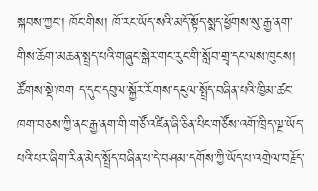སྐབས་ཀྱང་། ཁོང་གིས། ཁོ་རང་ཡོད་སའི་མདོ་སྟོད་སྨད་ཕྱོགས་སུ་རྒྱ་ནག་གིས་ཆོག་མཆན་སྤྲད་པའི་གཞུང་སྒེར་གང་རུང་གི་སློབ་གྲྭ་དང་ལས་ཁུངས། ཚོགས་སྡེ་ཁག ད་དུང་དབུལ་སྐྱོར་རོགས་དངུལ་སྤྲོད་བཞིན་པའི་ཁྱིམ་ཚང་ཁག་བཅས་ཀྱི་ནང་རྒྱ་ནག་གི་གཙོ་འཛིན་ཞི་ཅིན་པིང་གཙོས་འགོ་ཁྲིད་ལྔ་ཡོད་པའི་པར་ཞིག་རིན་མེད་སྤྲོད་བཞིན་པ་དེ་བཤམ་དགོས་ཀྱི་ཡོད་པ་འགྲེལ་བརྗོད་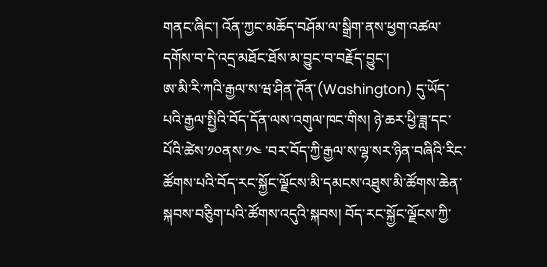གནང་ཞིང་། འོན་ཀྱང་མཆོད་བཤོམ་ལ་སྒྲིག་ནས་ཕྱག་འཚལ་དགོས་བ་དེ་འདྲ་མཐོང་ཐོས་མ་བྱུང་བ་བརྗོད་བྱུང་།
ཨ་མི་རི་ཀའི་རྒྱལ་ས་ཝ་ཤིན་ཊོན་(Washington) དུ་ཡོད་པའི་རྒྱལ་སྤྱིའི་བོད་དོན་ལས་འགུལ་ཁང་གིས། ཉེ་ཆར་ཕྱི་ཟླ་དང་པོའི་ཚེས་༡༠ནས་༡༤ ་བར་བོད་ཀྱི་རྒྱལ་ས་ལྷ་སར་ཉིན་བཞིའི་རིང་ཚོགས་པའི་བོད་རང་སྐྱོང་ལྗོངས་མི་དམངས་འཐུས་མི་ཚོགས་ཆེན་སྐབས་བཅིུག་པའི་ཚོགས་འདུའི་སྐབས། བོད་རང་སྐྱོང་ལྗོངས་ཀྱི་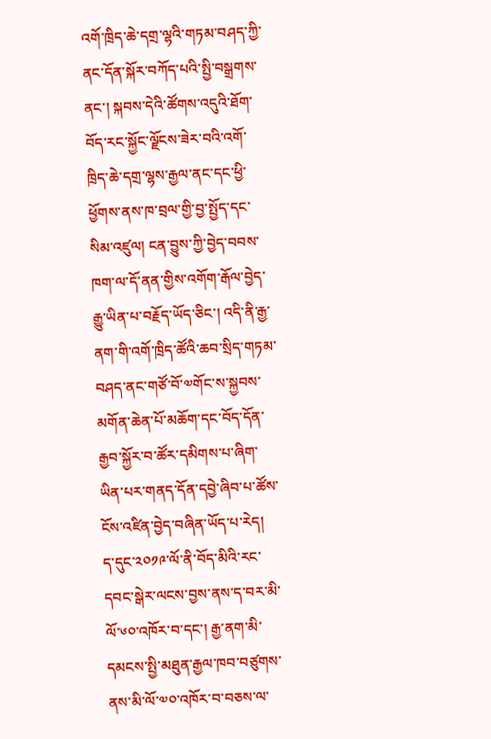འགོ་ཁྲིད་ཆེ་དགྲ་ལྷའི་གཏམ་བཤད་ཀྱི་ནང་དོན་སྐོར་བཀོད་པའི་སྤྱི་བསྒྲགས་ནང་། སྐབས་དེའི་ཚོགས་འདུའི་ཐོག་བོད་རང་སྐྱོང་ལྗོངས་ཟེར་བའི་འགོ་ཁྲིད་ཆེ་དགྲ་ལྷས་རྒྱལ་ནང་དང་ཕྱི་ཕྱོགས་ནས་ཁ་བྲལ་གྱི་བྱ་སྤྱོད་དང་སིམ་འཛུལ། ངན་བྱུས་ཀྱི་བྱེད་བབས་ཁག་ལ་དོ་ནན་གྱིས་འགོག་རྒོལ་བྱེད་རྒྱུ་ཡིན་པ་བརྗོད་ཡོད་ཅིང་། འདི་ནི་རྒྱ་ནག་གི་འགོ་ཁྲིད་ཚོའི་ཆབ་སྲིད་གཏམ་བཤད་ནང་གཙོ་བོ་༧གོང་ས་སྐྱབས་མགོན་ཆེན་པོ་མཆོག་དང་བོད་དོན་རྒྱབ་སྐྱོར་བ་ཚོར་དམིགས་པ་ཞིག་ཡིན་པར་གནད་དོན་དབྱེ་ཞིབ་པ་ཚོས་ངོས་འཛིན་བྱེད་བཞིན་ཡོད་པ་རེད།
ད་དུང་༢༠༡༩་ལོ་ནི་བོད་མིའི་རང་དབང་སྒེར་ལངས་བྱས་ནས་ད་བར་མི་ལོ་༦༠་འཁོར་བ་དང་། རྒྱ་ནག་མི་དམངས་སྤྱི་མཐུན་རྒྱལ་ཁབ་བཙུགས་ནས་མི་ལོ་༧༠་འཁོར་བ་བཅས་ལ་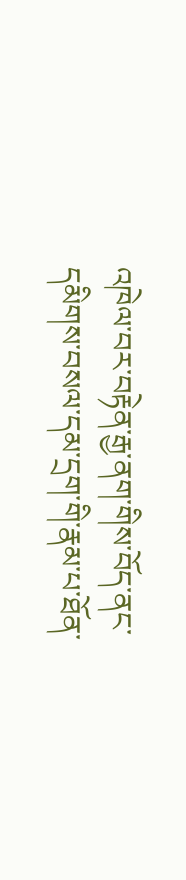འཁེལ་བར་བརྟེན་རྒྱ་ནག་གིས་བོད་ནང་དམིགས་བསལ་དམ་དྲག་གི་རྣམ་པ་ཐོན་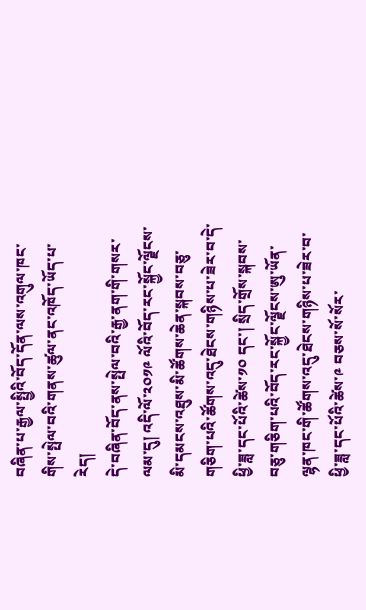བཞིན་པ་རྒྱལ་སྤྱིའི་བོད་དོན་ལས་འགུལ་ཁང་གིས་སྤེལ་བའི་གནས་ཚུལ་ནང་འཁོད་ཡོད་པ་རེད།
དེ་བཞིན་བོད་ནས་སྤེལ་བའི་རྒྱ་ནག་གི་གསར་ལམ་དུ། འདི་ལོ་༢༠༡༩ ལོའི་བོད་རང་སྐྱོང་ལྗོངས་མི་དམངས་འཐུས་མི་ཚོགས་ཆེན་སྐབས་བཅུ་གཅིག་པའི་ཚོགས་འདུ་ཐེངས་གཉིས་པ་ཟེར་བ་དེ་ཕྱི་ཟླ་དང་པོའི་ཚེས་༡༠ དང་། སྲིད་གྲོས་སྐབས་བཅུ་གཅིག་པའི་བོད་རང་སྐྱོང་ལྗོངས་ཨུ་ཡོན་ལྷན་ཁང་གི་ཚོགས་འདུ་ཐེངས་གཉིས་པ་ཟེར་བ་ཕྱི་ཟླ་དང་པོའི་ཚེས་༩ བཅས་སོ་སོར་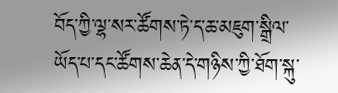བོད་ཀྱི་ལྷ་སར་ཚོགས་ཏེ་ད་ཆ་མཇུག་སྒྲིལ་ཡོད་པ་དང་ཚོགས་ཆེན་དེ་གཉིས་ཀྱི་ཐོག་སྐུ་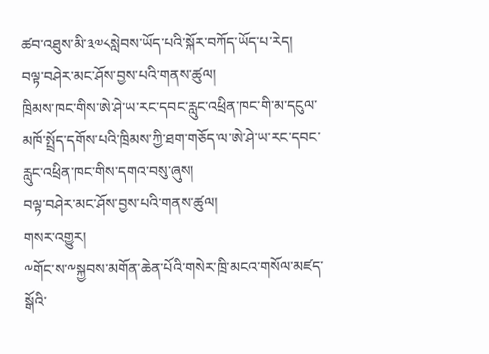ཚབ་འཐུས་མི་༣༧༨སླེབས་ཡོད་པའི་སྐོར་བཀོད་ཡོད་པ་རེད།
བལྟ་བཤེར་མང་ཤོས་བྱས་པའི་གནས་ཚུལ།
ཁྲིམས་ཁང་གིས་ཨེ་ཤེ་ཡ་རང་དབང་རླུང་འཕྲིན་ཁང་གི་མ་དངུལ་མཁོ་སྤྲོད་དགོས་པའི་ཁྲིམས་ཀྱི་ཐག་གཅོད་ལ་ཨེ་ཤེ་ཡ་རང་དབང་རླུང་འཕྲིན་ཁང་གིས་དགའ་བསུ་ཞུས།
བལྟ་བཤེར་མང་ཤོས་བྱས་པའི་གནས་ཚུལ།
གསར་འགྱུར།
༸གོང་ས་༸སྐྱབས་མགོན་ཆེན་པོའི་གསེར་ཁྲི་མངའ་གསོལ་མཛད་སྒོའི་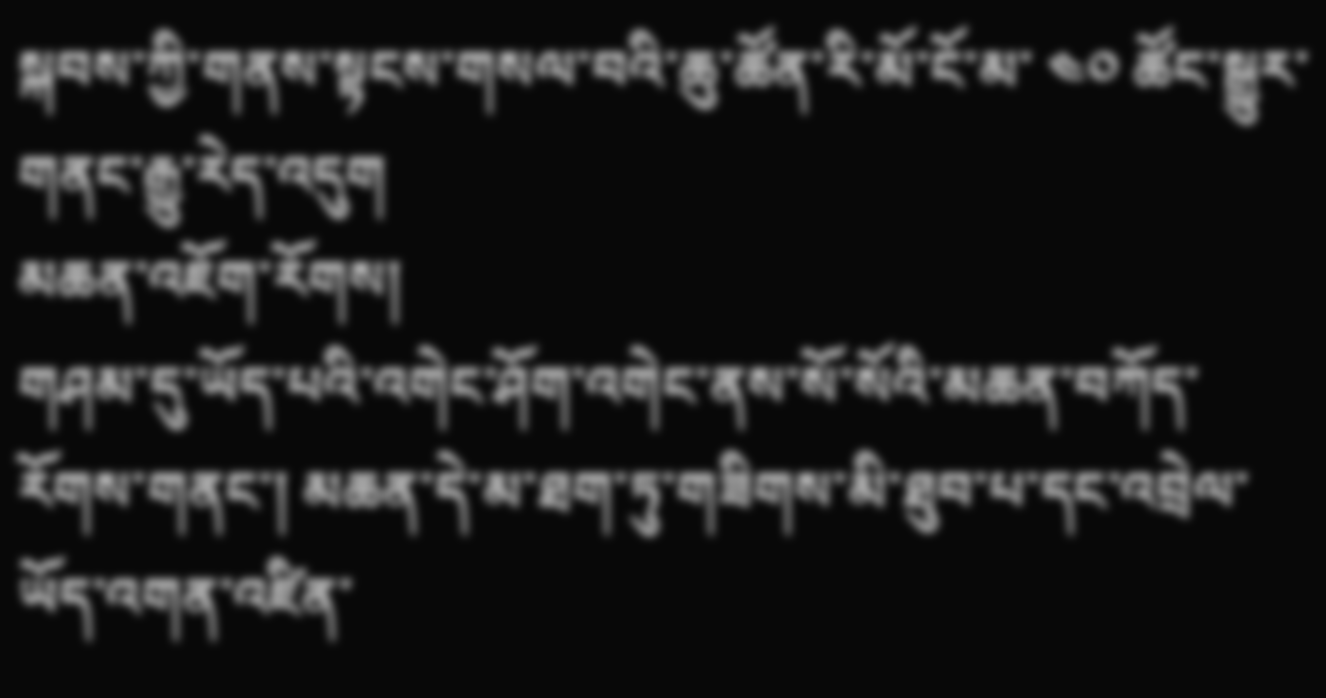སྐབས་ཀྱི་གནས་སྟངས་གསལ་བའི་ཆུ་ཚོན་རི་མོ་ངོ་མ་ ༤༠ ཚོང་སྒྱུར་གནང་རྒྱུ་རེད་འདུག
མཆན་འཇོག་རོགས།
གཤམ་དུ་ཡོད་པའི་འགེང་ཤོག་འགེང་ནས་སོ་སོའི་མཆན་བཀོད་རོགས་གནང་། མཆན་དེ་མ་ཐག་ཏུ་གཟིགས་མི་ཐུབ་པ་དང་འབྲེལ་ཡོད་འགན་འཛིན་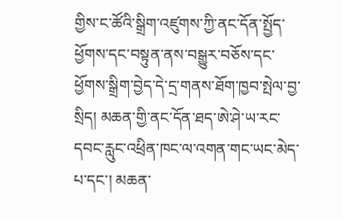གྱིས་ང་ཚོའི་སྒྲིག་འཛུགས་ཀྱི་ནང་དོན་སྤྱོད་ཕྱོགས་དང་བསྟུན་ནས་བསྒྱུར་བཅོས་དང་ཕྱོགས་སྒྲིག་བྱེད་དེ་དྲ་གནས་ཐོག་ཁྱབ་སྤེལ་བྱ་སྲིད། མཆན་གྱི་ནང་དོན་ཐད་ཨེ་ཤེ་ཡ་རང་དབང་རླུང་འཕྲིན་ཁང་ལ་འགན་གང་ཡང་མེད་པ་དང་། མཆན་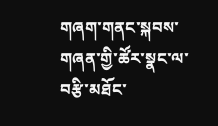གཞག་གནང་སྐབས་གཞན་གྱི་ཚོར་སྣང་ལ་བརྩི་མཐོང་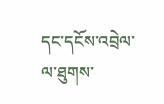དང་དངོས་འབྲེལ་ལ་ཐུགས་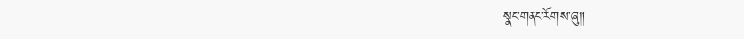སྣང་གནང་རོགས་ཞུ༎